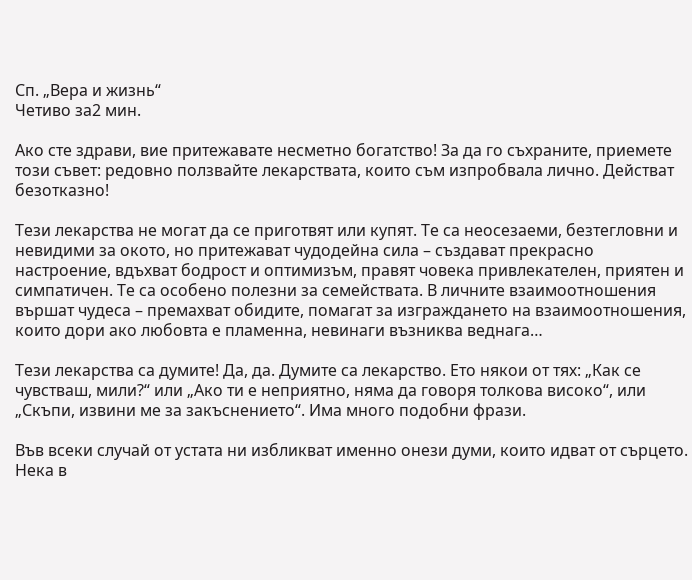Сп. „Вера и жизнь“
Четиво за2 мин.

Ако сте здрави, вие притежавате несметно богатство! За да го съхраните, приемете този съвет: редовно ползвайте лекарствата, които съм изпробвала лично. Действат безотказно!

Тези лекарства не могат да се приготвят или купят. Те са неосезаеми, безтегловни и невидими за окото, но притежават чудодейна сила – създават прекрасно настроение, вдъхват бодрост и оптимизъм, правят човека привлекателен, приятен и симпатичен. Те са особено полезни за семействата. В личните взаимоотношения вършат чудеса – премахват обидите, помагат за изграждането на взаимоотношения, които дори ако любовта е пламенна, невинаги възниква веднага…

Тези лекарства са думите! Да, да. Думите са лекарство. Ето някои от тях: „Как се чувстваш, мили?“ или „Ако ти е неприятно, няма да говоря толкова високо“, или „Скъпи, извини ме за закъснението“. Има много подобни фрази.

Във всеки случай от устата ни избликват именно онези думи, които идват от сърцето. Нека в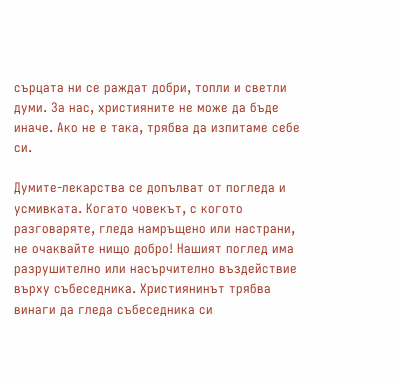сърцата ни се раждат добри, топли и светли думи. За нас, християните не може да бъде иначе. Ако не е така, трябва да изпитаме себе си.

Думите-лекарства се допълват от погледа и усмивката. Когато човекът, с когото разговаряте, гледа намръщено или настрани, не очаквайте нищо добро! Нашият поглед има разрушително или насърчително въздействие върху събеседника. Християнинът трябва винаги да гледа събеседника си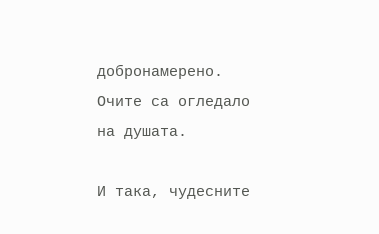добронамерено. Очите са огледало на душата.

И така, чудесните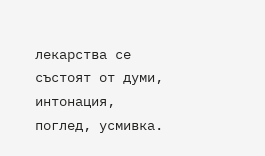лекарства се състоят от думи, интонация, поглед, усмивка.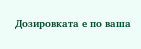Дозировката е по ваша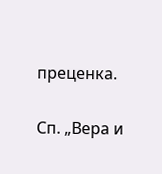преценка.

Сп. „Вера и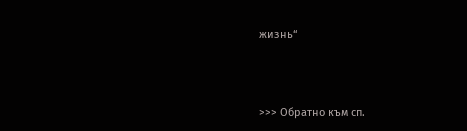жизнь“



>>> Обратно към сп.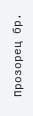Прозорец бр.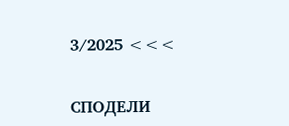3/2025 <<<


СПОДЕЛИ